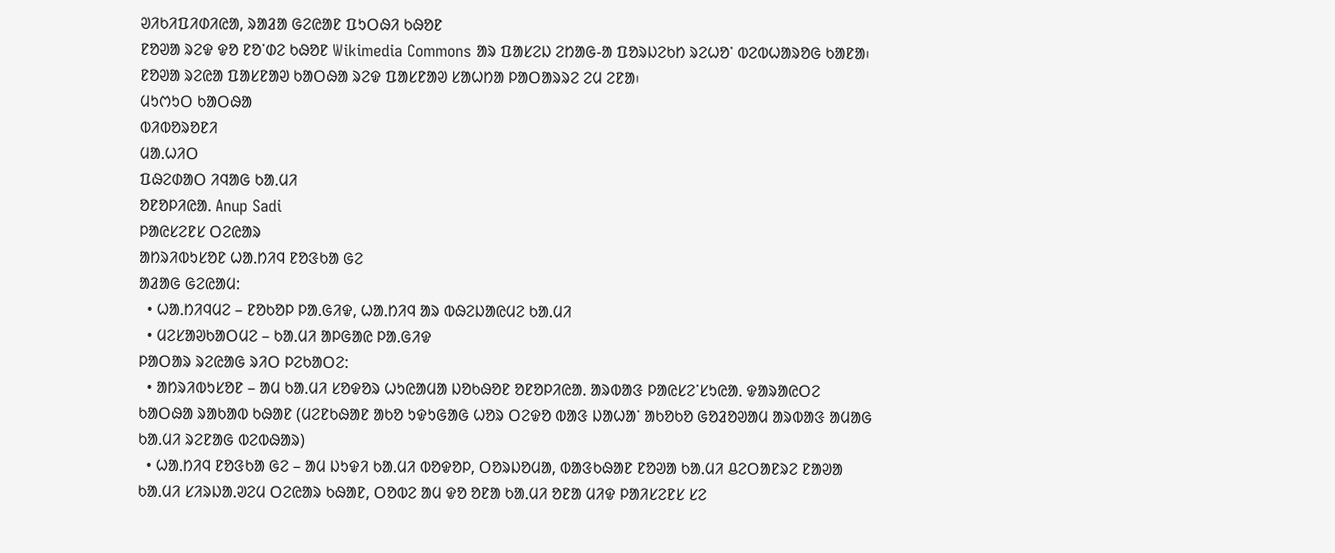ᱣᱤᱠᱤᱯᱤᱰᱤᱭᱟ, ᱨᱟᱲᱟ ᱜᱮᱭᱟᱱ ᱯᱩᱛᱷᱤ ᱠᱷᱚᱱ
ᱱᱚᱣᱟ ᱨᱮᱫ ᱫᱚ ᱱᱚᱸᱰᱮ ᱠᱷᱚᱱ Wikimedia Commons ᱟᱨ ᱯᱟᱥᱮᱡ ᱮᱴᱟᱜ-ᱟ ᱯᱚᱨᱡᱮᱠᱴ ᱨᱮᱦᱚᱸ ᱵᱮᱵᱦᱟᱨᱚᱜ ᱠᱟᱱᱟ᱾ ᱱᱚᱣᱟ ᱨᱮᱭᱟ ᱯᱟᱥᱱᱟᱣ ᱠᱟᱛᱷᱟ ᱨᱮᱫ ᱯᱟᱥᱱᱟᱣ ᱥᱟᱦᱴᱟ ᱞᱟᱛᱟᱨᱨᱮ ᱮᱢ ᱮᱱᱟ᱾
ᱢᱩᱬᱩᱛ ᱠᱟᱛᱷᱟ
ᱵᱤᱵᱚᱨᱚᱱᱤ
ᱢᱟᱹᱦᱤᱛ
ᱯᱷᱮᱰᱟᱛ ᱤᱧᱟᱜ ᱠᱟᱹᱢᱤ
ᱚᱱᱚᱞᱤᱭᱟᱹ Anup Sadi
ᱞᱟᱭᱥᱮᱱᱥ ᱛᱮᱭᱟᱨ
ᱟᱴᱨᱤᱵᱩᱥᱚᱱ ᱦᱟᱹᱴᱤᱧ ᱱᱚᱝᱠᱟ ᱜᱮ
ᱟᱲᱟᱜ ᱜᱮᱭᱟᱢ:
  • ᱦᱟᱹᱴᱤᱧᱢᱮ – ᱱᱚᱠᱚᱞ ᱞᱟᱹᱜᱤᱫ, ᱦᱟᱹᱴᱤᱧ ᱟᱨ ᱵᱷᱮᱡᱟᱭᱢᱮ ᱠᱟᱹᱢᱤ
  • ᱢᱮᱥᱟᱣᱠᱟᱛᱢᱮ – ᱠᱟᱹᱢᱤ ᱟᱞᱜᱟᱭ ᱞᱟᱹᱜᱤᱫ
ᱞᱟᱛᱟᱨ ᱨᱮᱭᱟᱜ ᱨᱤᱛ ᱞᱮᱠᱟᱛᱮ:
  • ᱟᱴᱨᱤᱵᱩᱥᱚᱱ – ᱟᱢ ᱠᱟᱹᱢᱤ ᱥᱚᱫᱚᱨ ᱦᱩᱭᱟᱢᱟ ᱡᱚᱠᱷᱚᱱ ᱚᱱᱚᱞᱤᱭᱟᱹ ᱟᱨᱵᱟᱝ ᱞᱟᱭᱥᱮᱸᱥᱩᱭᱟᱹ ᱫᱟᱨᱟᱭᱛᱮ ᱠᱟᱛᱷᱟ ᱨᱟᱠᱟᱵ ᱠᱷᱟᱱ (ᱢᱮᱱᱠᱷᱟᱱ ᱟᱠᱚ ᱩᱫᱩᱜᱟᱜ ᱦᱚᱨ ᱛᱮᱫᱚ ᱵᱟᱝ ᱡᱟᱦᱟᱸ ᱟᱠᱚᱠᱚ ᱜᱚᱲᱚᱣᱟᱢ ᱟᱨᱵᱟᱝ ᱟᱢᱟᱜ ᱠᱟᱹᱢᱤ ᱨᱮᱱᱟᱜ ᱵᱮᱵᱷᱟᱨ)
  • ᱦᱟᱹᱴᱤᱧ ᱱᱚᱝᱠᱟ ᱜᱮ – ᱟᱢ ᱡᱩᱫᱤ ᱠᱟᱹᱢᱤ ᱵᱚᱫᱚᱞ, ᱛᱚᱨᱡᱚᱢᱟ, ᱵᱟᱝᱠᱷᱟᱱ ᱱᱚᱣᱟ ᱠᱟᱹᱢᱤ ᱪᱮᱛᱟᱱᱨᱮ ᱱᱟᱣᱟ ᱠᱟᱹᱢᱤ ᱥᱤᱨᱡᱟᱹᱣᱮᱢ ᱛᱮᱭᱟᱨ ᱠᱷᱟᱱ, ᱛᱚᱵᱮ ᱟᱢ ᱫᱚ ᱚᱱᱟ ᱠᱟᱹᱢᱤ ᱚᱱᱟ ᱢᱤᱫ ᱞᱟᱤᱥᱮᱱᱥ ᱥᱮ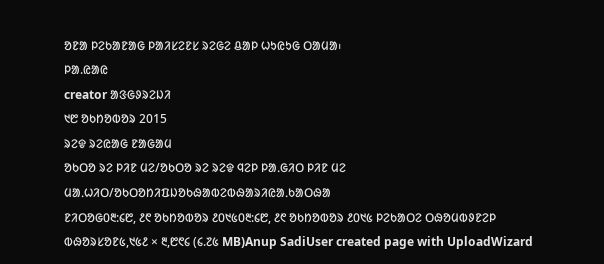ᱚᱱᱟ ᱞᱮᱠᱟᱱᱟᱜ ᱞᱟᱤᱥᱮᱱᱥ ᱨᱮᱜᱮ ᱪᱟᱞ ᱦᱩᱭᱩᱜ ᱛᱟᱢᱟ᱾
ᱞᱟ.ᱭᱟᱭ
creator ᱟᱝᱜᱽᱨᱮᱡᱤ
᱑᱘ ᱚᱠᱴᱚᱵᱚᱨ 2015
ᱨᱮᱫ ᱨᱮᱭᱟᱜ ᱱᱟᱜᱟᱢ
ᱚᱠᱛᱚ ᱨᱮ ᱞᱤᱱ ᱢᱮ/ᱚᱠᱛᱚ ᱨᱮ ᱨᱮᱫ ᱧᱮᱞ ᱞᱟᱹᱜᱤᱛ ᱞᱤᱱ ᱢᱮ
ᱢᱟᱹᱦᱤᱛ/ᱚᱠᱛᱚᱴᱤᱯᱡᱚᱠᱷᱟᱵᱮᱵᱷᱟᱨᱤᱭᱟᱹᱠᱟᱛᱷᱟ
ᱱᱤᱛᱚᱜ᱐᱓:᱔᱘, ᱒᱖ ᱚᱠᱴᱚᱵᱚᱨ ᱒᱐᱑᱕᱐᱓:᱔᱘, ᱒᱖ ᱚᱠᱴᱚᱵᱚᱨ ᱒᱐᱑᱕ ᱞᱮᱠᱟᱛᱮ ᱛᱷᱚᱢᱵᱽᱱᱮᱞ ᱵᱷᱚᱨᱥᱚᱱ᱕,᱑᱕᱒ × ᱓,᱘᱖᱔ (᱔.᱗᱕ MB)Anup SadiUser created page with UploadWizard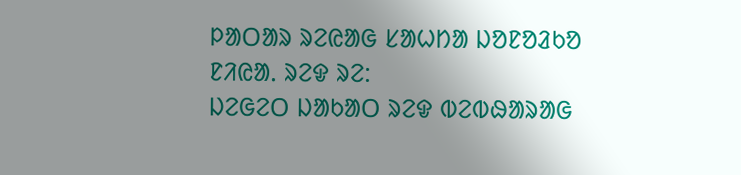ᱞᱟᱛᱟᱨ ᱨᱮᱭᱟᱜ ᱥᱟᱦᱴᱟ ᱡᱚᱱᱚᱲᱠᱚ ᱱᱤᱭᱟᱹ ᱨᱮᱫ ᱨᱮ:
ᱡᱮᱜᱮᱛ ᱡᱟᱠᱟᱛ ᱨᱮᱫ ᱵᱮᱵᱷᱟᱨᱟᱜ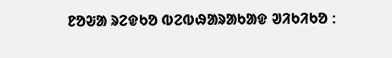ᱱᱚᱶᱟ ᱨᱮᱫᱠᱚ ᱵᱮᱵᱷᱟᱨᱟᱠᱟᱫ ᱣᱤᱠᱤᱠᱚ :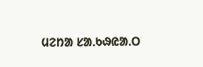ᱢᱮᱴᱟ ᱥᱟᱹᱠᱷᱭᱟᱹᱛ